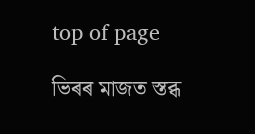top of page

ভিৰৰ মাজত স্তব্ধ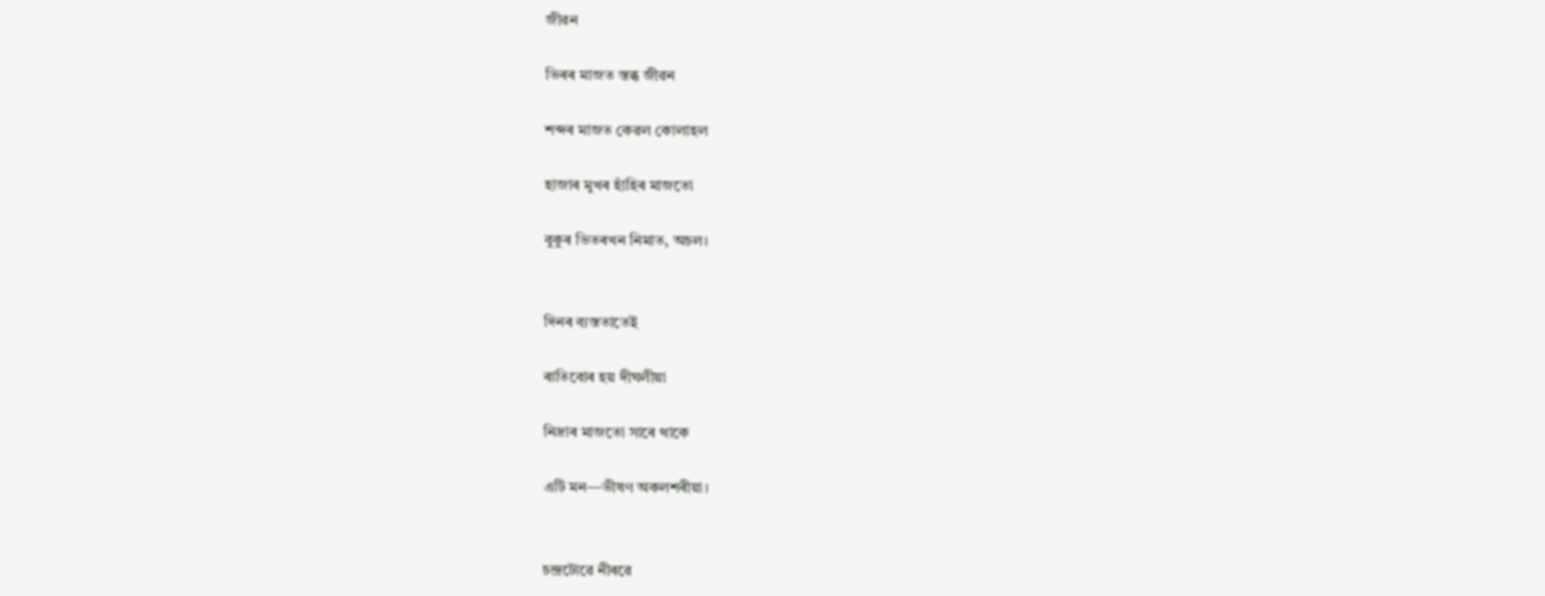জীৱন

ভিৰৰ মাজত স্তব্ধ জীৱন

শব্দৰ মাজত কেৱল কোলাহল

হাজাৰ মুখৰ হাঁহিৰ মাজতো

বুকুৰ ভিতৰখন নিমাত, অচল।


দিনৰ ব্যস্ততাতেই

ৰাতিবোৰ হয় দীঘলীয়া

নিদ্ৰাৰ মাজতো সাৰে থাকে

এটি মন—ভীষণ অকলশৰীয়া।


চন্দ্ৰটোৱে নীৰৱে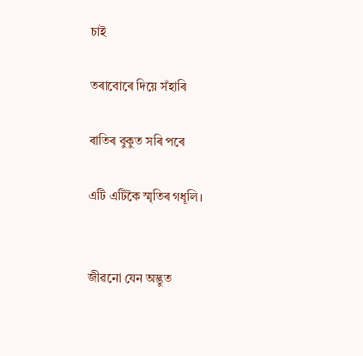চাই

তৰাবোৰে দিয়ে সঁহাৰি

ৰাতিৰ বুকুত সৰি পৰে

এটি এটিকৈ স্মৃতিৰ গধূলি।


জীৱনো যেন অদ্ভুত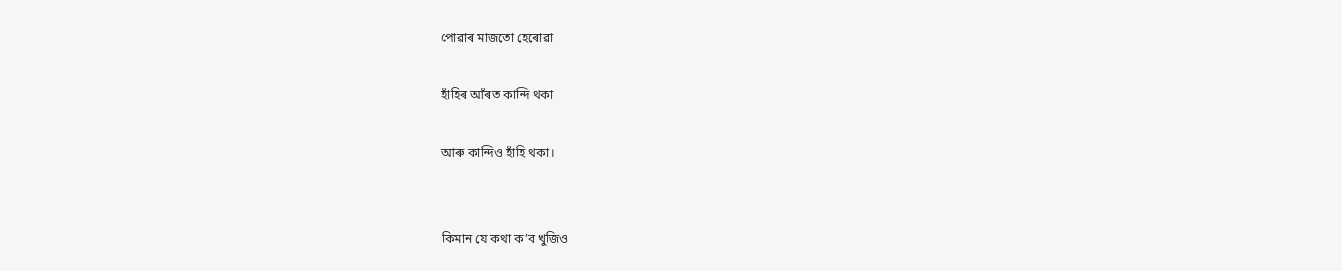পোৱাৰ মাজতো হেৰোৱা

হাঁহিৰ আঁৰত কান্দি থকা

আৰু কান্দিও হাঁহি থকা।


কিমান যে কথা ক’ব খুজিও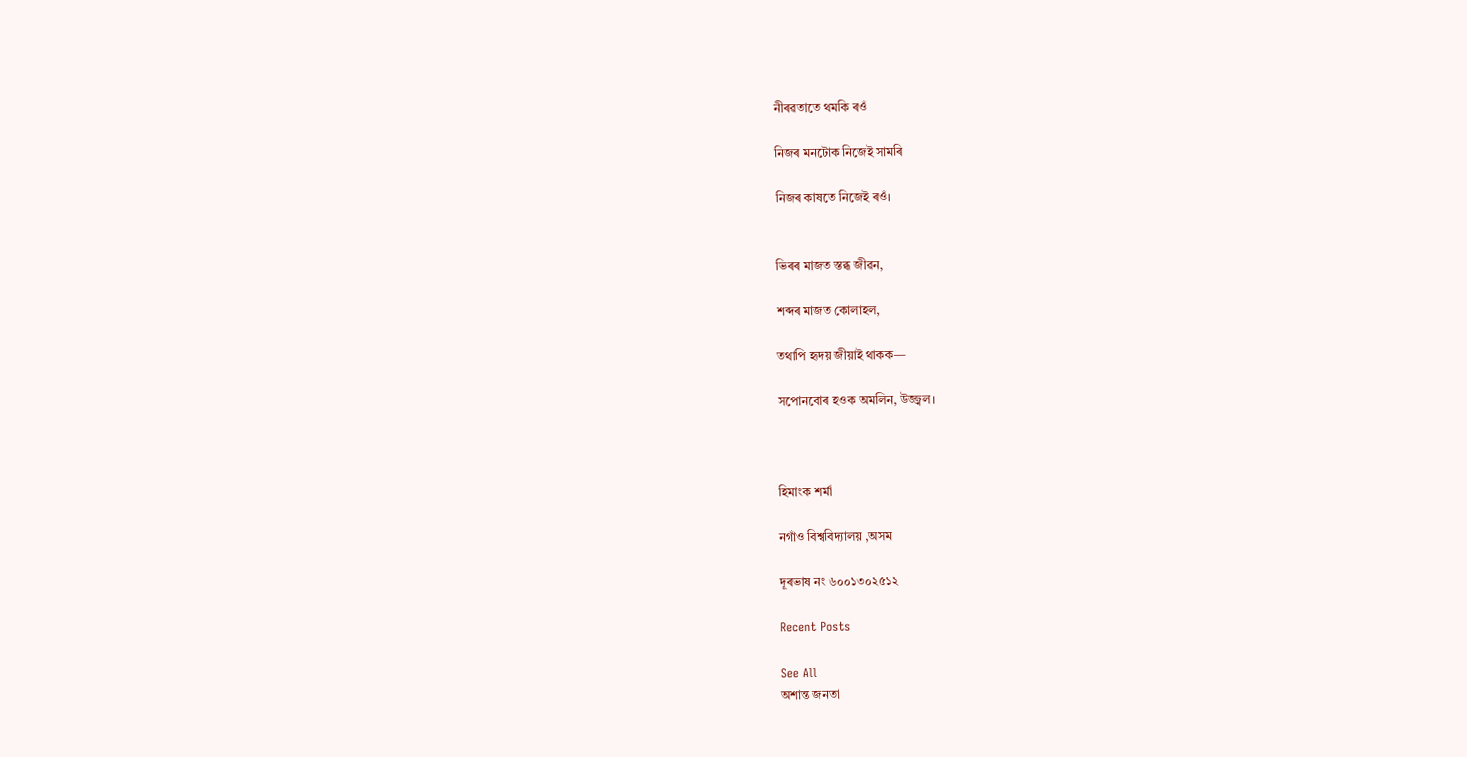নীৰৱতাতে থমকি ৰওঁ

নিজৰ মনটোক নিজেই সামৰি

নিজৰ কাষতে নিজেই ৰওঁ।


ভিৰৰ মাজত স্তব্ধ জীৱন,

শব্দৰ মাজত কোলাহল,

তথাপি হৃদয় জীয়াই থাকক—

সপোনবোৰ হওক অমলিন, উজ্জ্বল।



হিমাংক শৰ্মা

নগাঁও বিশ্ববিদ্যালয় ,অসম

দূৰভাষ নং ৬০০১৩০২৫১২

Recent Posts

See All
অশান্ত জনতা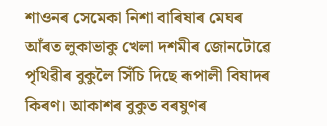শাওনৰ সেমেকা নিশা বাৰিষাৰ মেঘৰ আঁৰত লুকাভাকু খেলা দশমীৰ জোনটোৱে পৃথিৱীৰ বুকুলৈ সিঁচি দিছে ৰূপালী বিষাদৰ কিৰণ। আকাশৰ বুকুত বৰষুণৰ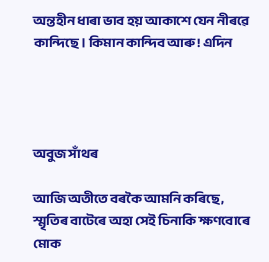অন্তহীন ধাৰা ভাব হয় আকাশে যেন নীৰৱে কান্দিছে। কিমান কান্দিব আৰু! এদিন




অবুজ সাঁথৰ

আজি অতীতে বৰকৈ আমনি কৰিছে, স্মৃতিৰ বাটেৰে অহা সেই চিনাকি ক্ষণবোৰে মোক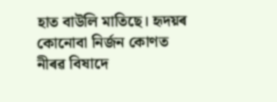হাত বাউলি মাতিছে। হৃদয়ৰ কোনোবা নিৰ্জন কোণত নীৰৱ বিষাদে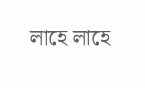লাহে লাহে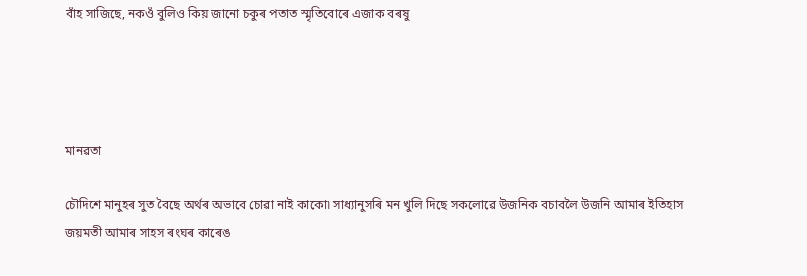বাঁহ সাজিছে, নকওঁ বুলিও কিয় জানো চকুৰ পতাত স্মৃতিবোৰে এজাক বৰষু




মানৱতা

চৌদিশে মানুহৰ সুত বৈছে অৰ্থৰ অভাবে চোৱা নাই কাকো৷ সাধ্যানুসৰি মন খুলি দিছে সকলোৱে উজনিক বচাবলৈ উজনি আমাৰ ইতিহাস জয়মতী আমাৰ সাহস ৰংঘৰ কাৰেঙ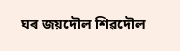ঘৰ জয়দৌল শিৱদৌল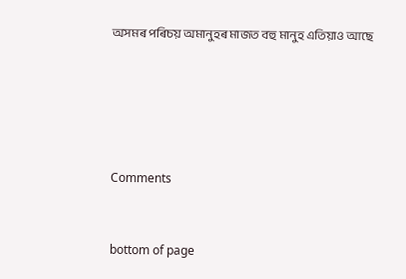অসমৰ পৰিচয় অমানুহৰ মাজত বহু মানুহ এতিয়াও আছে





Comments


bottom of page